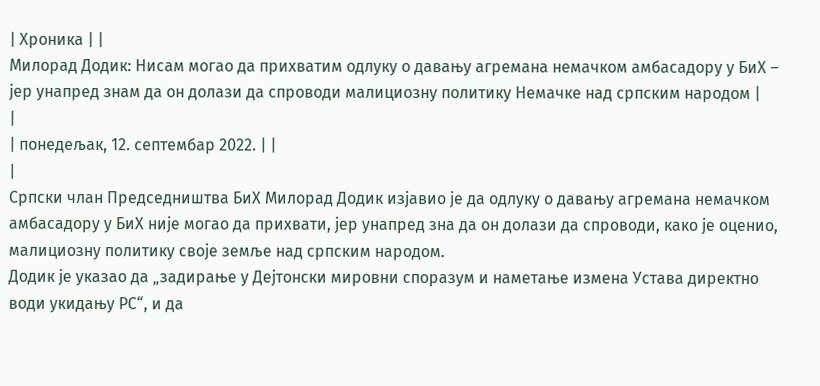| Хроника | |
Милорад Додик: Нисам могао да прихватим одлуку о давању агремана немачком амбасадору у БиХ – јер унапред знам да он долази да спроводи малициозну политику Немачке над српским народом |
|
| понедељак, 12. септембар 2022. | |
|
Српски члан Председништва БиХ Милорад Додик изјавио је да одлуку о давању агремана немачком амбасадору у БиХ није могао да прихвати, јер унапред зна да он долази да спроводи, како је оценио, малициозну политику своје земље над српским народом.
Додик је указао да „задирање у Дејтонски мировни споразум и наметање измена Устава директно води укидању РС“, и да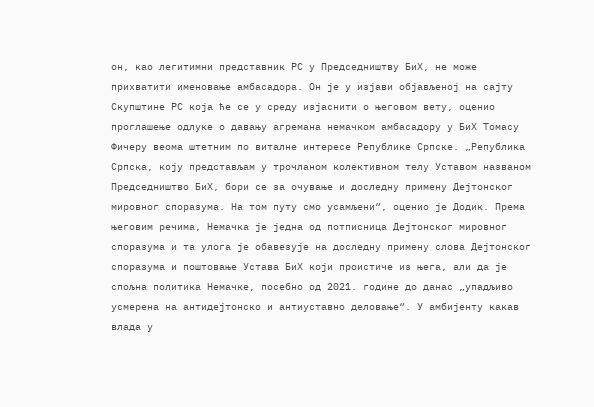он, као легитимни представник РС у Председништву БиХ, не може прихватити именовање амбасадора. Он је у изјави објављеној на сајту Скупштине РС која ће се у среду изјаснити о његовом вету, оценио проглашење одлуке о давању агремана немачком амбасадору у БиХ Томасу Фичеру веома штетним по виталне интересе Републике Српске. „Република Српска, коју представљам у трочланом колективном телу Уставом названом Председништво БиХ, бори се за очување и доследну примену Дејтонског мировног споразума. На том путу смо усамљени“, оценио је Додик. Према његовим речима, Немачка је једна од потписница Дејтонског мировног споразума и та улога је обавезује на доследну примену слова Дејтонског споразума и поштовање Устава БиХ који проистиче из њега, али да је спољна политика Немачке, посебно од 2021. године до данас „упадљиво усмерена на антидејтонско и антиуставно деловање“. У амбијенту какав влада у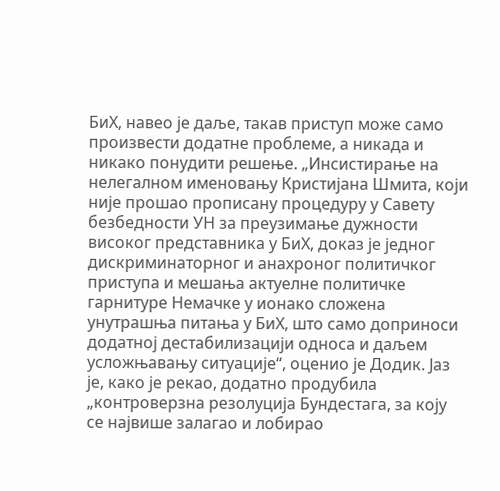БиХ, навео је даље, такав приступ може само произвести додатне проблеме, а никада и никако понудити решење. „Инсистирање на нелегалном именовању Кристијана Шмита, који није прошао прописану процедуру у Савету безбедности УН за преузимање дужности високог представника у БиХ, доказ је једног дискриминаторног и анахроног политичког приступа и мешања актуелне политичке гарнитуре Немачке у ионако сложена унутрашња питања у БиХ, што само доприноси додатној дестабилизацији односа и даљем усложњавању ситуације“, оценио је Додик. Јаз је, како је рекао, додатно продубила „контроверзна резолуција Бундестага, за коју се највише залагао и лобирао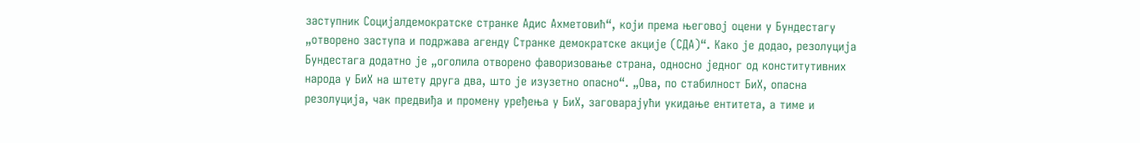заступник Социјалдемократске странке Адис Ахметовић“, који према његовој оцени у Бундестагу „отворено заступа и подржава агенду Странке демократске акције (СДА)“. Како је додао, резолуција Бундестага додатно је „оголила отворено фаворизовање страна, односно једног од конститутивних народа у БиХ на штету друга два, што је изузетно опасно“. „Ова, по стабилност БиХ, опасна резолуција, чак предвиђа и промену уређења у БиХ, заговарајући укидање ентитета, а тиме и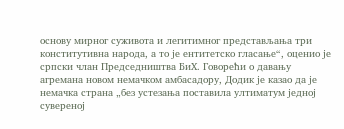основу мирног суживота и легитимног представљања три конститутивна народа, а то је ентитетско гласање“, оценио је српски члан Председништва БиХ. Говорећи о давању агремана новом немачком амбасадору, Додик је казао да је немачка страна „без устезања поставила ултиматум једној сувереној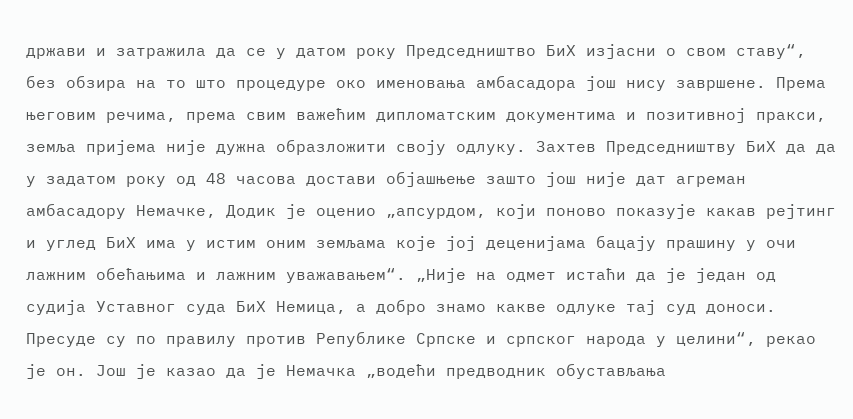држави и затражила да се у датом року Председништво БиХ изјасни о свом ставу“, без обзира на то што процедуре око именовања амбасадора још нису завршене. Према његовим речима, према свим важећим дипломатским документима и позитивној пракси, земља пријема није дужна образложити своју одлуку. Захтев Председништву БиХ да да у задатом року од 48 часова достави објашњење зашто још није дат агреман амбасадору Немачке, Додик је оценио „апсурдом, који поново показује какав рејтинг и углед БиХ има у истим оним земљама које јој деценијама бацају прашину у очи лажним обећањима и лажним уважавањем“. „Није на одмет истаћи да је један од судија Уставног суда БиХ Немица, а добро знамо какве одлуке тај суд доноси. Пресуде су по правилу против Републике Српске и српског народа у целини“, рекао је он. Још је казао да је Немачка „водећи предводник обустављања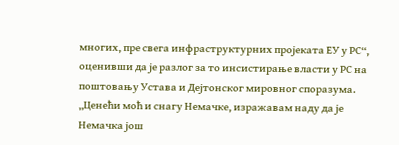многих, пре свега инфраструктурних пројеката ЕУ у РС“, оценивши да је разлог за то инсистирање власти у РС на поштовању Устава и Дејтонског мировног споразума. „Ценећи моћ и снагу Немачке, изражавам наду да је Немачка још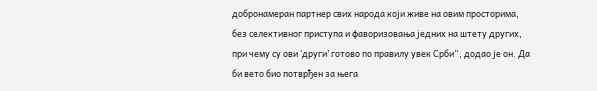добронамеран партнер свих народа који живе на овим просторима, без селективног приступа и фаворизовања једних на штету других, при чему су ови ‘други’ готово по правилу увек Срби“, додао је он. Да би вето био потврђен за њега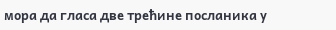мора да гласа две трећине посланика у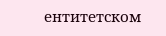ентитетском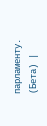парламенту. (Бета) |